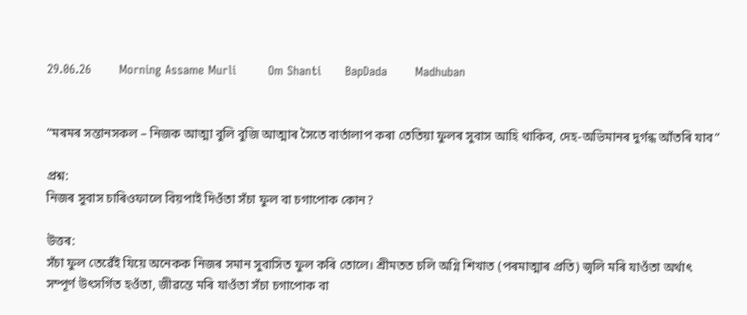29.06.26       Morning Assame Murli        Om Shanti      BapDada       Madhuban


“মৰমৰ সন্তানসকল – নিজক আত্মা বুলি বুজি আত্মাৰ সৈতে বাৰ্তালাপ কৰা তেতিয়া ফুলৰ সুবাস আহি থাকিব, দেহ-অভিমানৰ দুৰ্গন্ধ আঁতৰি যাব”

প্ৰশ্ন:
নিজৰ সুবাস চাৰিওফালে বিয়পাই দিওঁতা সঁচা ফুল বা চগাপোক কোন?

উত্তৰ:
সঁচা ফুল তেৱেঁই যিয়ে অনেকক নিজৰ সমান সুবাসিত ফুল কৰি তোলে। শ্রীমতত চলি অগ্নি শিখাত (পৰমাত্মাৰ প্ৰতি) জ্বলি মৰি যাওঁতা অৰ্থাৎ সম্পূৰ্ণ উৎসৰ্গিত হওঁতা, জীৱন্তে মৰি যাওঁতা সঁচা চগাপোক বা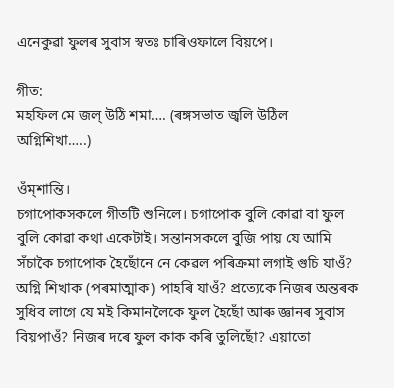এনেকুৱা ফুলৰ সুবাস স্বতঃ চাৰিওফালে বিয়পে।

গীত:
মহফিল মে জল্ উঠি শমা…. (ৰঙ্গসভাত জ্বলি উঠিল অগ্নিশিখা…..)

ওঁম্শান্তি।
চগাপোকসকলে গীতটি শুনিলে। চগাপোক বুলি কোৱা বা ফুল বুলি কোৱা কথা একেটাই। সন্তানসকলে বুজি পায় যে আমি সঁচাকৈ চগাপোক হৈছোঁনে নে কেৱল পৰিক্ৰমা লগাই গুচি যাওঁ? অগ্নি শিখাক (পৰমাত্মাক) পাহৰি যাওঁ? প্ৰত্যেকে নিজৰ অন্তৰক সুধিব লাগে যে মই কিমানলৈকে ফুল হৈছোঁ আৰু জ্ঞানৰ সুবাস বিয়পাওঁ? নিজৰ দৰে ফুল কাক কৰি তুলিছোঁ? এয়াতো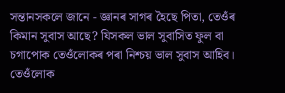সন্তানসকলে জানে - জ্ঞানৰ সাগৰ হৈছে পিতা, তেওঁৰ কিমান সুবাস আছে? যিসকল ভাল সুবাসিত ফুল বা চগাপোক তেওঁলোকৰ পৰা নিশ্চয় ভাল সুবাস আহিব। তেওঁলোক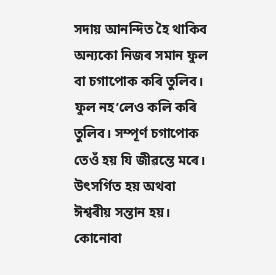সদায় আনন্দিত হৈ থাকিব অন্যকো নিজৰ সমান ফুল বা চগাপোক কৰি তুলিব। ফুল নহ’লেও কলি কৰি তুলিব। সম্পূৰ্ণ চগাপোক তেওঁ হয় যি জীৱন্তে মৰে। উৎসৰ্গিত হয় অথবা ঈশ্বৰীয় সন্তান হয়। কোনোবা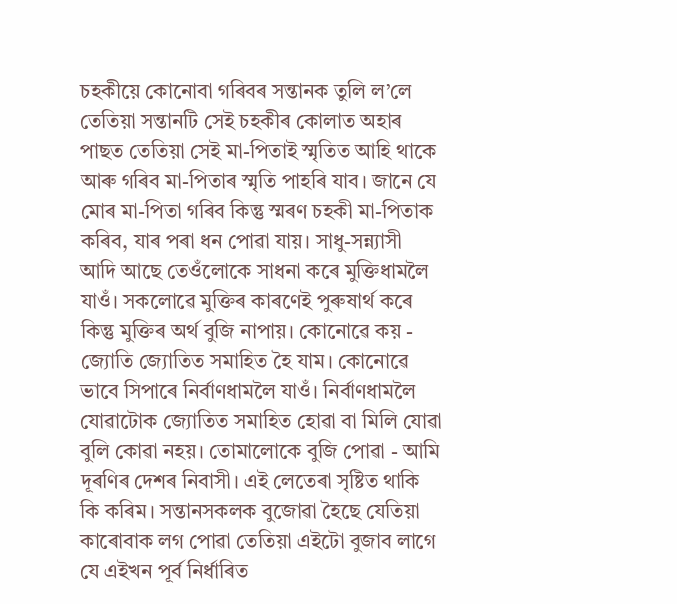চহকীয়ে কোনোবা গৰিবৰ সন্তানক তুলি ল’লে তেতিয়া সন্তানটি সেই চহকীৰ কোলাত অহাৰ পাছত তেতিয়া সেই মা-পিতাই স্মৃতিত আহি থাকে আৰু গৰিব মা-পিতাৰ স্মৃতি পাহৰি যাব। জানে যে মোৰ মা-পিতা গৰিব কিন্তু স্মৰণ চহকী মা-পিতাক কৰিব, যাৰ পৰা ধন পোৱা যায়। সাধু-সন্ন্যাসী আদি আছে তেওঁলোকে সাধনা কৰে মুক্তিধামলৈ যাওঁ। সকলোৱে মুক্তিৰ কাৰণেই পুৰুষাৰ্থ কৰে কিন্তু মুক্তিৰ অৰ্থ বুজি নাপায়। কোনোৱে কয় - জ্যোতি জ্যোতিত সমাহিত হৈ যাম। কোনোৱে ভাবে সিপাৰে নিৰ্বাণধামলৈ যাওঁ। নিৰ্বাণধামলৈ যোৱাটোক জ্যোতিত সমাহিত হোৱা বা মিলি যোৱা বুলি কোৱা নহয়। তোমালোকে বুজি পোৱা - আমি দূৰণিৰ দেশৰ নিবাসী। এই লেতেৰা সৃষ্টিত থাকি কি কৰিম। সন্তানসকলক বুজোৱা হৈছে যেতিয়া কাৰোবাক লগ পোৱা তেতিয়া এইটো বুজাব লাগে যে এইখন পূৰ্ব নিৰ্ধাৰিত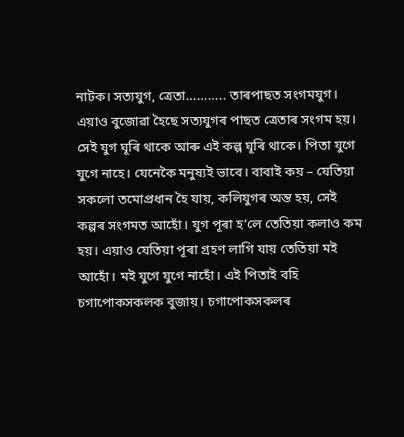নাটক। সত্যযুগ, ত্ৰেতা……….. তাৰপাছত সংগমযুগ। এয়াও বুজোৱা হৈছে সত্যযুগৰ পাছত ত্ৰেতাৰ সংগম হয়। সেই যুগ ঘূৰি থাকে আৰু এই কল্প ঘূৰি থাকে। পিতা যুগে যুগে নাহে। যেনেকৈ মনুষ্যই ভাবে। বাবাই কয় – যেতিয়া সকলো তমোপ্ৰধান হৈ যায়, কলিযুগৰ অন্ত হয়, সেই কল্পৰ সংগমত আহোঁ। যুগ পূৰা হ’লে তেতিয়া কলাও কম হয়। এয়াও যেতিয়া পূৰা গ্ৰহণ লাগি যায় তেতিয়া মই আহোঁ। মই যুগে যুগে নাহোঁ। এই পিতাই বহি চগাপোকসকলক বুজায়। চগাপোকসকলৰ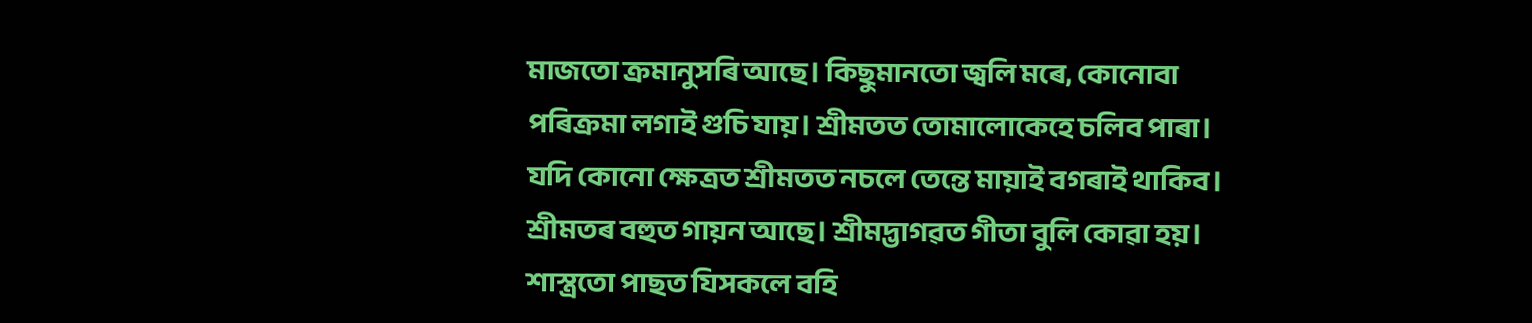মাজতো ক্ৰমানুসৰি আছে। কিছুমানতো জ্বলি মৰে, কোনোবা পৰিক্ৰমা লগাই গুচি যায়। শ্রীমতত তোমালোকেহে চলিব পাৰা। যদি কোনো ক্ষেত্ৰত শ্রীমতত নচলে তেন্তে মায়াই বগৰাই থাকিব। শ্রীমতৰ বহুত গায়ন আছে। শ্ৰীমদ্ভাগৱত গীতা বুলি কোৱা হয়। শাস্ত্ৰতো পাছত যিসকলে বহি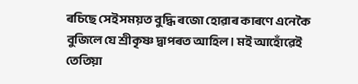ৰচিছে সেই সময়ত বুদ্ধি ৰজো হোৱাৰ কাৰণে এনেকৈ বুজিলে যে শ্ৰীকৃষ্ণ দ্বাপৰত আহিল। মই আহোঁৱেই তেতিয়া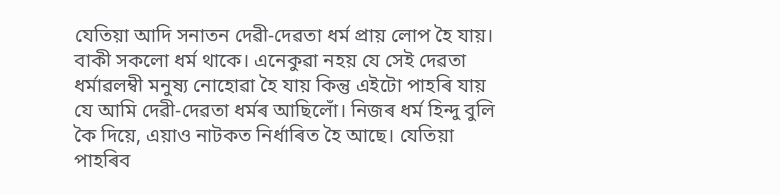যেতিয়া আদি সনাতন দেৱী-দেৱতা ধৰ্ম প্ৰায় লোপ হৈ যায়। বাকী সকলো ধৰ্ম থাকে। এনেকুৱা নহয় যে সেই দেৱতা ধৰ্মাৱলম্বী মনুষ্য নোহোৱা হৈ যায় কিন্তু এইটো পাহৰি যায় যে আমি দেৱী-দেৱতা ধৰ্মৰ আছিলোঁ। নিজৰ ধৰ্ম হিন্দু বুলি কৈ দিয়ে, এয়াও নাটকত নিৰ্ধাৰিত হৈ আছে। যেতিয়া পাহৰিব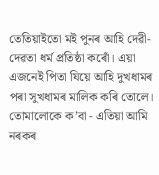তেতিয়াইতো মই পুনৰ আহি দেৱী-দেৱতা ধৰ্ম প্ৰতিষ্ঠা কৰোঁ। এয়া এজনেই পিতা যিয়ে আহি দুখধামৰ পৰা সুখধামৰ মালিক কৰি তোলে। তোমালোকে ক’বা - এতিয়া আমি নৰকৰ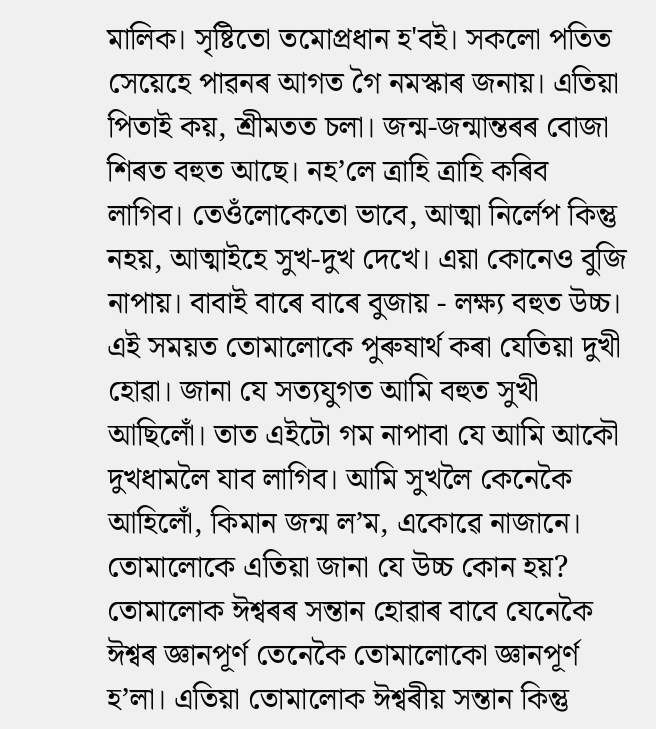মালিক। সৃষ্টিতো তমোপ্ৰধান হ'বই। সকলো পতিত সেয়েহে পাৱনৰ আগত গৈ নমস্কাৰ জনায়। এতিয়া পিতাই কয়, শ্রীমতত চলা। জন্ম-জন্মান্তৰৰ বোজা শিৰত বহুত আছে। নহ’লে ত্ৰাহি ত্ৰাহি কৰিব লাগিব। তেওঁলোকেতো ভাবে, আত্মা নিৰ্লেপ কিন্তু নহয়, আত্মাইহে সুখ-দুখ দেখে। এয়া কোনেও বুজি নাপায়। বাবাই বাৰে বাৰে বুজায় - লক্ষ্য বহুত উচ্চ। এই সময়ত তোমালোকে পুৰুষাৰ্থ কৰা যেতিয়া দুখী হোৱা। জানা যে সত্যযুগত আমি বহুত সুখী আছিলোঁ। তাত এইটো গম নাপাবা যে আমি আকৌ দুখধামলৈ যাব লাগিব। আমি সুখলৈ কেনেকৈ আহিলোঁ, কিমান জন্ম ল’ম, একোৱে নাজানে। তোমালোকে এতিয়া জানা যে উচ্চ কোন হয়? তোমালোক ঈশ্বৰৰ সন্তান হোৱাৰ বাবে যেনেকৈ ঈশ্বৰ জ্ঞানপূৰ্ণ তেনেকৈ তোমালোকো জ্ঞানপূৰ্ণ হ’লা। এতিয়া তোমালোক ঈশ্বৰীয় সন্তান কিন্তু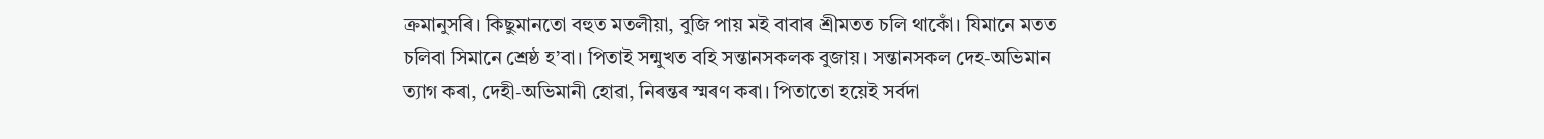ক্ৰমানুসৰি। কিছুমানতো বহুত মতলীয়া, বুজি পায় মই বাবাৰ শ্রীমতত চলি থাকোঁ। যিমানে মতত চলিবা সিমানে শ্ৰেষ্ঠ হ’বা। পিতাই সন্মুখত বহি সন্তানসকলক বুজায়। সন্তানসকল দেহ-অভিমান ত্যাগ কৰা, দেহী-অভিমানী হোৱা, নিৰন্তৰ স্মৰণ কৰা। পিতাতো হয়েই সৰ্বদা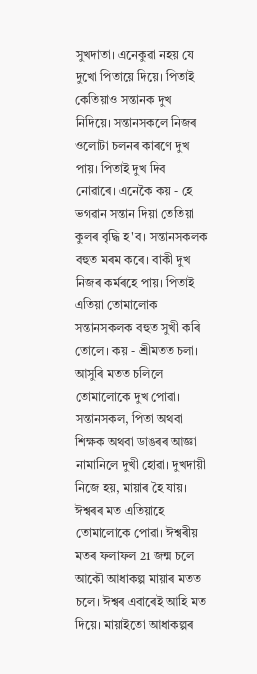সুখদাতা। এনেকুৱা নহয় যে দুখো পিতায়ে দিয়ে। পিতাই কেতিয়াও সন্তানক দুখ নিদিয়ে। সন্তানসকলে নিজৰ ওলোটা চলনৰ কাৰণে দুখ পায়। পিতাই দুখ দিব নোৱাৰে। এনেকৈ কয় - হে ভগৱান সন্তান দিয়া তেতিয়া কুলৰ বৃদ্ধি হ'ব। সন্তানসকলক বহুত মৰম কৰে। বাকী দুখ নিজৰ কর্মৰহে পায়। পিতাই এতিয়া তোমালোক সন্তানসকলক বহুত সুখী কৰি তোলে। কয় - শ্রীমতত চলা। আসুৰি মতত চলিলে তোমালোকে দুখ পোৱা। সন্তানসকল, পিতা অথবা শিক্ষক অথবা ডাঙৰৰ আজ্ঞা নামানিলে দুখী হোৱা। দুখদায়ী নিজে হয়, মায়াৰ হৈ যায়। ঈশ্বৰৰ মত এতিয়াহে তোমালোকে পোৱা। ঈশ্বৰীয় মতৰ ফলাফল 21 জন্ম চলে আকৌ আধাকল্প মায়াৰ মতত চলে। ঈশ্বৰ এবাৰেই আহি মত দিয়ে। মায়াইতো আধাকল্পৰ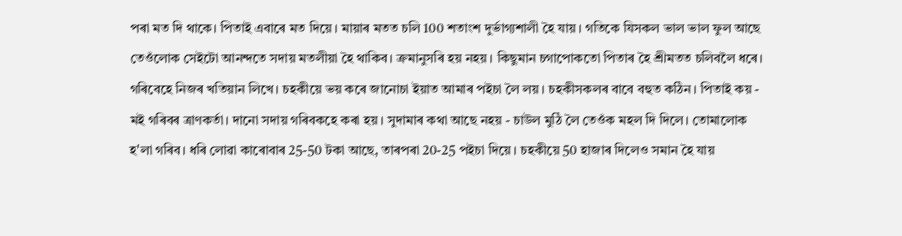পৰা মত দি থাকে। পিতাই এবাৰে মত দিয়ে। মায়াৰ মতত চলি 100 শতাংশ দুৰ্ভাগ্যশালী হৈ যায়। গতিকে যিসকল ভাল ভাল ফুল আছে তেওঁলোক সেইটো আনন্দতে সদায় মতলীয়া হৈ থাকিব। ক্ৰমানুসৰি হয় নহয়। কিছুমান চগাপোকতো পিতাৰ হৈ শ্রীমতত চলিবলৈ ধৰে। গৰিবেহে নিজৰ খতিয়ান লিখে। চহকীয়ে ভয় কৰে জানোচা ইয়াত আমাৰ পইচা লৈ লয়। চহকীসকলৰ বাবে বহুত কঠিন। পিতাই কয় - মই গৰিবৰ ত্ৰাণকৰ্তা। দানো সদায় গৰিবকহে কৰা হয়। সুদামাৰ কথা আছে নহয় - চাউল মুঠি লৈ তেওঁক মহল দি দিলে। তোমালোক হ'লা গৰিব। ধৰি লোৱা কাৰোবাৰ 25-50 টকা আছে, তাৰপৰা 20-25 পইচা দিয়ে। চহকীয়ে 50 হাজাৰ দিলেও সমান হৈ যায়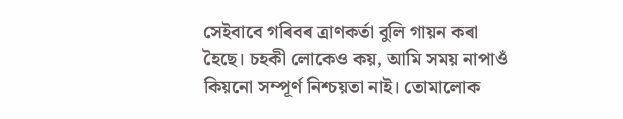সেইবাবে গৰিবৰ ত্ৰাণকৰ্তা বুলি গায়ন কৰা হৈছে। চহকী লোকেও কয়, আমি সময় নাপাওঁ কিয়নো সম্পূৰ্ণ নিশ্চয়তা নাই। তোমালোক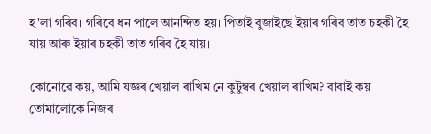হ'লা গৰিব। গৰিবে ধন পালে আনন্দিত হয়। পিতাই বুজাইছে ইয়াৰ গৰিব তাত চহকী হৈ যায় আৰু ইয়াৰ চহকী তাত গৰিব হৈ যায়।

কোনোৱে কয়, আমি যজ্ঞৰ খেয়াল ৰাখিম নে কুটুম্বৰ খেয়াল ৰাখিম? বাবাই কয় তোমালোকে নিজৰ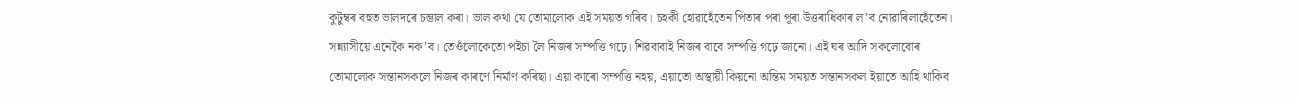কুটুম্বৰ বহুত ভালদৰে চম্ভাল কৰা। ভাল কথা যে তোমালোক এই সময়ত গৰিব। চহকী হোৱাহেঁতেন পিতাৰ পৰা পূৰা উত্তৰাধিকাৰ ল’ব নোৱাৰিলাহেঁতেন। সন্ন্যাসীয়ে এনেকৈ নক’ব। তেওঁলোকেতো পইচা লৈ নিজৰ সম্পত্তি গঢ়ে। শিৱবাবাই নিজৰ বাবে সম্পত্তি গঢ়ে জানো। এই ঘৰ আদি সকলোবোৰ তোমালোক সন্তানসকলে নিজৰ কাৰণে নিৰ্মাণ কৰিছা। এয়া কাৰো সম্পত্তি নহয়, এয়াতো অস্থায়ী কিয়নো অন্তিম সময়ত সন্তানসকল ইয়াতে আহি থাকিব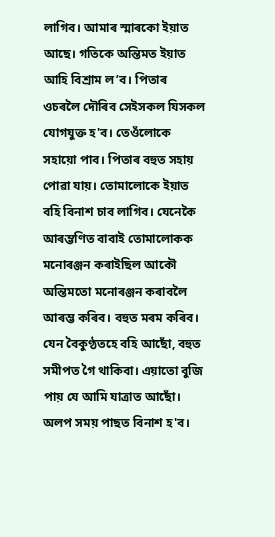লাগিব। আমাৰ স্মাৰকো ইয়াত আছে। গতিকে অন্তিমত ইয়াত আহি বিশ্ৰাম ল’ব। পিতাৰ ওচৰলৈ দৌৰিব সেইসকল যিসকল যোগযুক্ত হ'ব। তেওঁলোকে সহায়ো পাব। পিতাৰ বহুত সহায় পোৱা যায়। তোমালোকে ইয়াত বহি বিনাশ চাব লাগিব। যেনেকৈ আৰম্ভণিত বাবাই তোমালোকক মনোৰঞ্জন কৰাইছিল আকৌ অন্তিমতো মনোৰঞ্জন কৰাবলৈ আৰম্ভ কৰিব। বহুত মৰম কৰিব। যেন বৈকুণ্ঠতহে বহি আছোঁ, বহুত সমীপত গৈ থাকিবা। এয়াতো বুজি পায় যে আমি যাত্রাত আছোঁ। অলপ সময় পাছত বিনাশ হ'ব।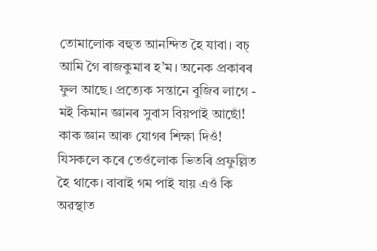তোমালোক বহুত আনন্দিত হৈ যাবা। বচ্‌ আমি গৈ ৰাজকুমাৰ হ’ম। অনেক প্ৰকাৰৰ ফুল আছে। প্ৰত্যেক সন্তানে বুজিব লাগে - মই কিমান জ্ঞানৰ সুবাস বিয়পাই আছোঁ! কাক জ্ঞান আৰু যোগৰ শিক্ষা দিওঁ! যিসকলে কৰে তেওঁলোক ভিতৰি প্রফুল্লিত হৈ থাকে। বাবাই গম পাই যায় এওঁ কি অৱস্থাত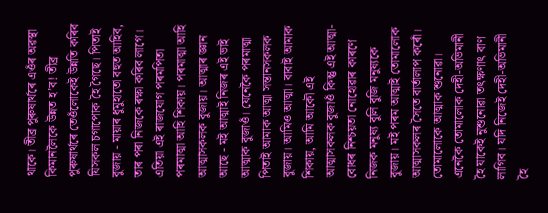থাকে। তীব্ৰ পুৰুষাৰ্থৰে এওঁৰ অৱস্থা কিমানলৈকে উন্নত হ’ব! তীব্ৰ পুৰুষাৰ্থৰে তেওঁলোকেই উন্নতি কৰিব যিসকল চগাপোক হৈ গৈছে। পিতাই বুজায় - মায়াৰ ধুমুহাতো বহুত আহিব, তাৰ পৰা নিজকে ৰক্ষা কৰিব লাগে। এতিয়া এই ৰাজযোগ পৰমপিতা পৰমাত্মা আহি শিকায়। পৰমাত্মা আহি আত্মাসকলক বুজায়। আত্মাৰ জ্ঞান আছে - মই আত্মাই নিজৰ এই ভাই আত্মাক বুজাওঁ। যেনেকৈ পৰমাত্মা পিতাই আমাক আত্মা সন্তানসকলক বুজায়। আমিও আত্মা। বাবাই আমাক শিকায়, আমি আকৌ এই আত্মাসকলক বুজাওঁ কিন্তু এই আত্মা-বোধৰ নিশ্চয়তা নোহোৱাৰ কাৰণে নিজক মনুষ্য বুলি বুজি মনুষ্যকে বুজায়। মই পৰম আত্মাই তোমালোক আত্মাসকলৰ সৈতে বাৰ্তালাপ কৰোঁ। তোমালোকে আত্মাক শুনোৱা। এনেকৈ তোমালোক দেহী-অভিমানী হৈ যাকেই নুশুনোৱা তৎক্ষণাৎ বাণ লাগিব। যদি নিজেই দেহী-অভিমানী হৈ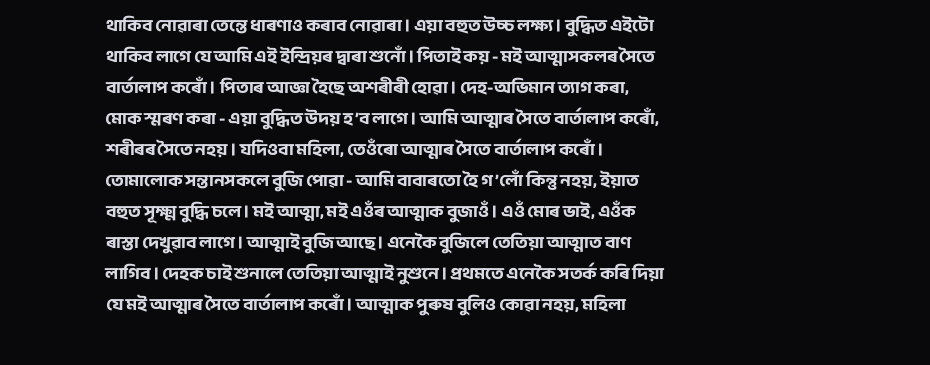থাকিব নোৱাৰা তেন্তে ধাৰণাও কৰাব নোৱাৰা। এয়া বহুত উচ্চ লক্ষ্য। বুদ্ধিত এইটো থাকিব লাগে যে আমি এই ইন্দ্ৰিয়ৰ দ্বাৰা শুনোঁ। পিতাই কয় - মই আত্মাসকলৰ সৈতে বাৰ্তালাপ কৰোঁ। পিতাৰ আজ্ঞা হৈছে অশৰীৰী হোৱা। দেহ-অভিমান ত্যাগ কৰা, মোক স্মৰণ কৰা - এয়া বুদ্ধিত উদয় হ’ব লাগে। আমি আত্মাৰ সৈতে বাৰ্তালাপ কৰোঁ, শৰীৰৰ সৈতে নহয়। যদিওবা মহিলা, তেওঁৰো আত্মাৰ সৈতে বাৰ্তালাপ কৰোঁ। তোমালোক সন্তানসকলে বুজি পোৱা - আমি বাবাৰতো হৈ গ’লোঁ কিন্তু নহয়, ইয়াত বহুত সূক্ষ্ম বুদ্ধি চলে। মই আত্মা, মই এওঁৰ আত্মাক বুজাওঁ। এওঁ মোৰ ভাই, এওঁক ৰাস্তা দেখুৱাব লাগে। আত্মাই বুজি আছে। এনেকৈ বুজিলে তেতিয়া আত্মাত বাণ লাগিব। দেহক চাই শুনালে তেতিয়া আত্মাই নুশুনে। প্ৰথমতে এনেকৈ সতৰ্ক কৰি দিয়া যে মই আত্মাৰ সৈতে বাৰ্তালাপ কৰোঁ। আত্মাক পুৰুষ বুলিও কোৱা নহয়, মহিলা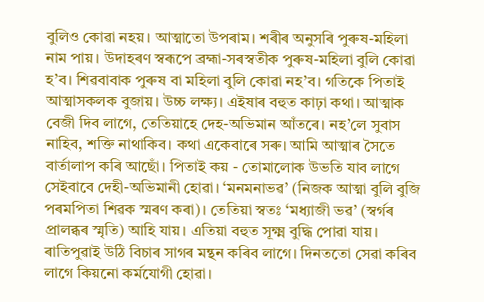বুলিও কোৱা নহয়। আত্মাতো উপৰাম। শৰীৰ অনুসৰি পুৰুষ-মহিলা নাম পায়। উদাহৰণ স্বৰূপে ব্ৰহ্মা-সৰস্বতীক পুৰুষ-মহিলা বুলি কোৱা হ’ব। শিৱবাবাক পুৰুষ বা মহিলা বুলি কোৱা নহ’ব। গতিকে পিতাই আত্মাসকলক বুজায়। উচ্চ লক্ষ্য। এইষাৰ বহুত কাঢ়া কথা। আত্মাক বেজী দিব লাগে, তেতিয়াহে দেহ-অভিমান আঁতৰে। নহ’লে সুবাস নাহিব, শক্তি নাথাকিব। কথা একেবাৰে সৰু। আমি আত্মাৰ সৈতে বাৰ্তালাপ কৰি আছোঁ। পিতাই কয় - তোমালোক উভতি যাব লাগে সেইবাবে দেহী-অভিমানী হোৱা। ‘মনমনাভৱ’ (নিজক আত্মা বুলি বুজি পৰমপিতা শিৱক স্মৰণ কৰা)। তেতিয়া স্বতঃ ‘মধ্যাজী ভৱ’ (স্বৰ্গৰ প্ৰালব্ধৰ স্মৃতি) আহি যায়। এতিয়া বহুত সূক্ষ্ম বুদ্ধি পোৱা যায়। ৰাতিপুৱাই উঠি বিচাৰ সাগৰ মন্থন কৰিব লাগে। দিনততো সেৱা কৰিব লাগে কিয়নো কর্মযোগী হোৱা।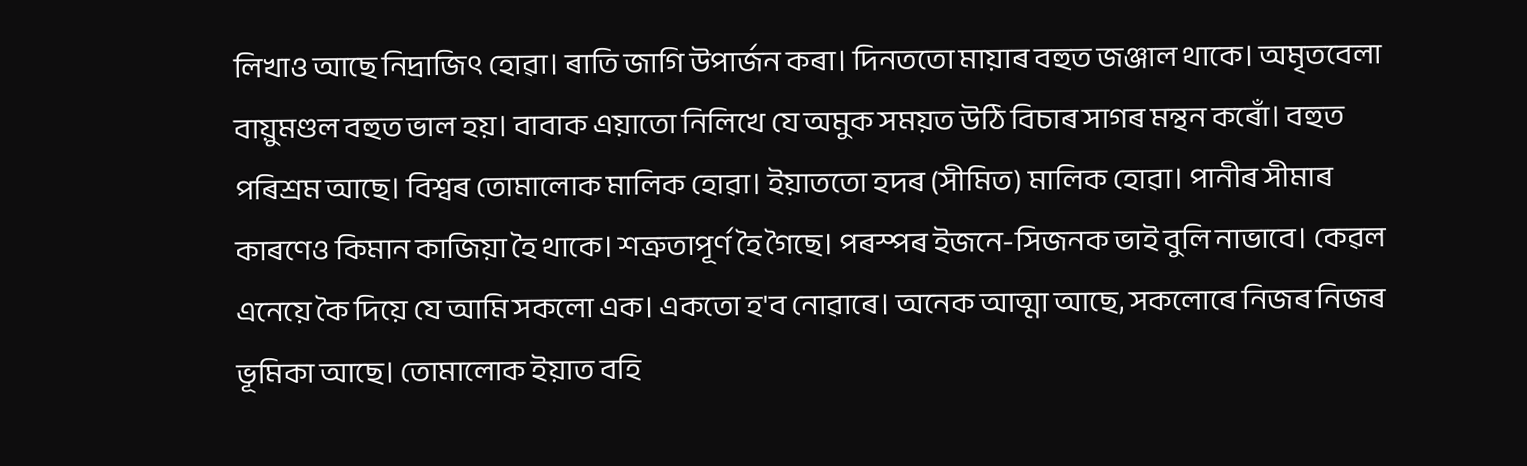লিখাও আছে নিদ্ৰাজিৎ হোৱা। ৰাতি জাগি উপাৰ্জন কৰা। দিনততো মায়াৰ বহুত জঞ্জাল থাকে। অমৃতবেলা বায়ুমণ্ডল বহুত ভাল হয়। বাবাক এয়াতো নিলিখে যে অমুক সময়ত উঠি বিচাৰ সাগৰ মন্থন কৰোঁ। বহুত পৰিশ্ৰম আছে। বিশ্বৰ তোমালোক মালিক হোৱা। ইয়াততো হদৰ (সীমিত) মালিক হোৱা। পানীৰ সীমাৰ কাৰণেও কিমান কাজিয়া হৈ থাকে। শত্ৰুতাপূৰ্ণ হৈ গৈছে। পৰস্পৰ ইজনে-সিজনক ভাই বুলি নাভাবে। কেৱল এনেয়ে কৈ দিয়ে যে আমি সকলো এক। একতো হ'ব নোৱাৰে। অনেক আত্মা আছে, সকলোৰে নিজৰ নিজৰ ভূমিকা আছে। তোমালোক ইয়াত বহি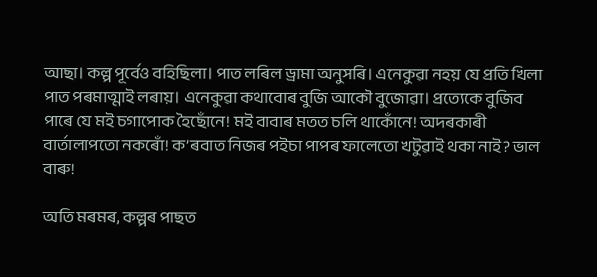আছা। কল্প পূৰ্বেও বহিছিলা। পাত লৰিল ড্ৰামা অনুসৰি। এনেকুৱা নহয় যে প্ৰতি খিলা পাত পৰমাত্মাই লৰায়। এনেকুৱা কথাবোৰ বুজি আকৌ বুজোৱা। প্ৰত্যেকে বুজিব পাৰে যে মই চগাপোক হৈছোঁনে! মই বাবাৰ মতত চলি থাকোঁনে! অদৰকাৰী বাৰ্তালাপতো নকৰোঁ! ক’ৰবাত নিজৰ পইচা পাপৰ ফালেতো খটুৱাই থকা নাই? ভাল বাৰু!

অতি মৰমৰ, কল্পৰ পাছত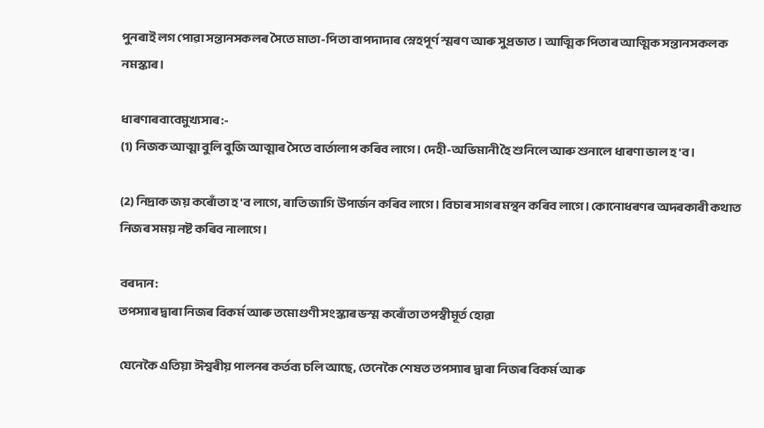পুনৰাই লগ পোৱা সন্তানসকলৰ সৈতে মাতা-পিতা বাপদাদাৰ স্নেহপূৰ্ণ স্মৰণ আৰু সুপ্ৰভাত। আত্মিক পিতাৰ আত্মিক সন্তানসকলক নমস্কাৰ।

ধাৰণাৰবাবেমুখ্যসাৰ:-
(1) নিজক আত্মা বুলি বুজি আত্মাৰ সৈতে বাৰ্তালাপ কৰিব লাগে। দেহী-অভিমানী হৈ শুনিলে আৰু শুনালে ধাৰণা ভাল হ'ব।

(2) নিদ্ৰাক জয় কৰোঁতা হ'ব লাগে, ৰাতি জাগি উপাৰ্জন কৰিব লাগে। বিচাৰ সাগৰ মন্থন কৰিব লাগে। কোনোধৰণৰ অদৰকাৰী কথাত নিজৰ সময় নষ্ট কৰিব নালাগে।

বৰদান:
তপস্যাৰ দ্বাৰা নিজৰ বিকৰ্ম আৰু তমোগুণী সংস্কাৰ ভস্ম কৰোঁতা তপস্বীমূৰ্ত হোৱা

যেনেকৈ এতিয়া ঈশ্বৰীয় পালনৰ কৰ্তব্য চলি আছে, তেনেকৈ শেষত তপস্যাৰ দ্বাৰা নিজৰ বিকৰ্ম আৰু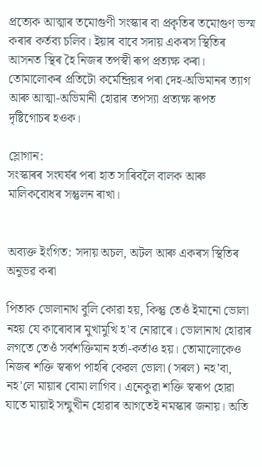প্ৰত্যেক আত্মাৰ তমোগুণী সংস্কাৰ বা প্ৰকৃতিৰ তমোগুণ ভস্ম কৰাৰ কৰ্তব্য চলিব। ইয়াৰ বাবে সদায় একৰস স্থিতিৰ আসনত স্থিৰ হৈ নিজৰ তপস্বী ৰূপ প্ৰত্যক্ষ কৰা। তোমালোকৰ প্ৰতিটো কৰ্মেন্দ্ৰিয়ৰ পৰা দেহ-অভিমানৰ ত্যাগ আৰু আত্মা-অভিমানী হোৱাৰ তপস্যা প্ৰত্যক্ষ ৰূপত দৃষ্টিগোচৰ হওক।

স্লোগান:
সংস্কাৰৰ সংঘৰ্ষৰ পৰা হাত সাৰিবলৈ বালক আৰু মালিকবোধৰ সন্তুলন ৰাখা।


অব্যক্ত ইংগিত: সদায় অচল, অটল আৰু একৰস স্থিতিৰ অনুভৱ কৰা

পিতাক ভোলানাথ বুলি কোৱা হয়, কিন্তু তেওঁ ইমানো ভোলা নহয় যে কাৰোবাৰ মুখামুখি হ'ব নোৱাৰে। ভোলানাথ হোৱাৰ লগতে তেওঁ সৰ্বশক্তিমান হৰ্তা-কৰ্তাও হয়। তোমালোকেও নিজৰ শক্তি স্বৰূপ পাহৰি কেৱল ভোলা (সৰল) নহ’বা, নহ'লে মায়াৰ বোমা লাগিব। এনেকুৱা শক্তি স্বৰূপ হোৱা যাতে মায়াই সন্মুখীন হোৱাৰ আগতেই নমস্কাৰ জনায়। অতি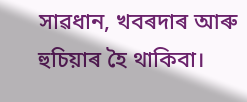সাৱধান, খবৰদাৰ আৰু হুচিয়াৰ হৈ থাকিবা।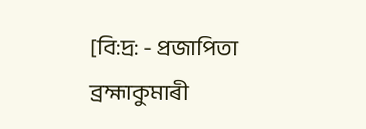[বি:দ্ৰ: - প্ৰজাপিতা ব্ৰহ্মাকুমাৰী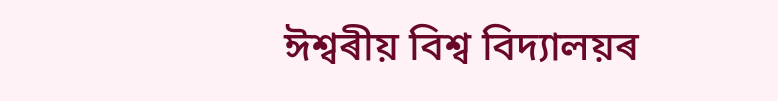ঈশ্বৰীয় বিশ্ব বিদ্যালয়ৰ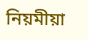নিয়মীয়া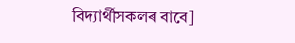বিদ্যাৰ্থীসকলৰ বাবে]